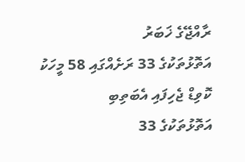ރާއްޖޭގެ ޚަބަރު
އަތޮޅުތަކުގެ 33 ރަށެއްގައި 58 މީހަކު ކޮވިޑް ޖެހިފައި އެބަތިބި
އަތޮޅުތަކުގެ 33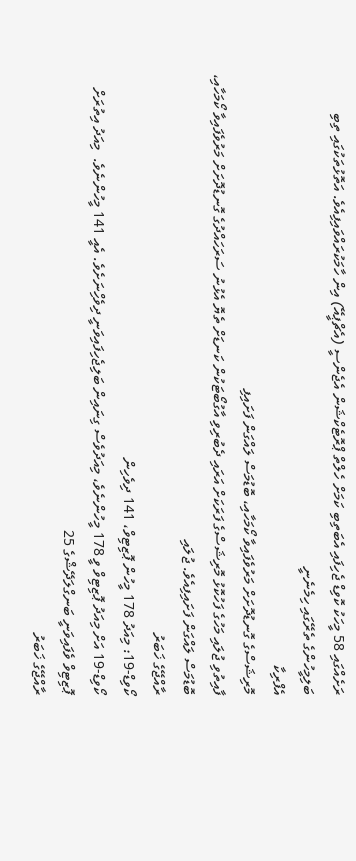ރަށެއްގައި 58 މީހަކު ކޮވިޑް ޖެހިފައި އެބަތިބި ކަމަށް ހެލްތް ޕްރޮޓެކްޝަން އެޖެންސީ (އެޗްޕީއޭ) އިން ހާމަކުރައްވައިފިއެވެ. އަތޮޅުތަކުގައި ތިބި ބަލިމީހުންގެ ތެރޭގައި ހިމެނެނީ
އެފްރިކާ
މޮރިޝަސްގެ ގޮނޑުދޮށަށް މަރުވެފައިވާ ކޯމަހާއި، ބޮޑުމަސް ލައްގަން ފަށައިފި
ފާއިތުވި ޖުލައި މަހުގެ ފަހުކޮޅު މޮރިޝަސްގެ ފަރަކަށް އަރައި ދެބުރިވި އާގުބޯޓަކުން ކަނޑަށް ތެޔޮ އެޅުނު ސަރަހައްދުގެ ގޮނޑުދޮށަށް މަރުވެފައިވާ ކޯމަހާއި، ބޮޑުމަސް ލައްގަން ފަށައިފިއެވެ. ޖުލައި
ރާއްޖޭގެ ޚަބަރު
ކޯވިޑް-19: މިއަދު 178 މީހުން ޕޮޒިޓިވް، 141 ދިވެހިން
ކޯވިޑް-19 އަށް މިއަދު ޕޮޒިޓިވް ވީ 178 މީހުންނެވެ، މިއަދުވެސް ގިނައިން ބަލިޖެހިފައިވަނީ ދިވެހިްނަށެވެ. އެއީ 141 މީހުންނެވެ.  މިއަދު އިތުރަށް ޕޮޒިޓިވް ވެފައިވަނީ ބަނގްލަދޭޝްގެ 25
ރާއްޖޭގެ ޚަބަރު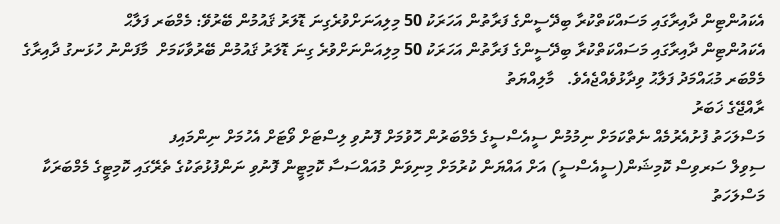އެކައުންޓިން ދާއިރާގައި މަސައްކަތްކުރާ ބިދޭސީންގެ ފަރާތުން އަހަރަކު 50 މިލިއަނަށްވުރެގިނަ ޑޮލަރު ޤައުމުން ބޭރުވޭ: މެމްބަރ ފަލާޙް
އެކައުންޓިން ދާއިރާގައި މަސައްކަތްކުރާ ބިދޭސީންގެ ފަރާތުން އަހަރަކު 50 މިލިއަންނަށްވުރެ ގިނަ ޑޮލަރު ޤައުމުން ބޭރުވާކަމަށް  މާފަންނު ހުޅަނގު ދާއިރާގެ މެމްބަރ މުޙައްމަދު ފަލާޙު ވިދާޅުވެއްޖެއެވެ.   މާލިއްޔަތު
ރާއްޖޭގެ ޚަބަރު
މަސްލަހަތު ފުށުއެރުމެއް ނެތްކަމަށް ނިމުމުން ސީއެސްސީގެ މެމްބަރުން ހޮވުމަށް ފޮނުވި ލިސްޓަށް ވޯޓަށް އެހުމަށް ނިންމައިފ
ސިވިލް ސަރވިސް ކޮމިޝަން(ސީއެސްސީ) އަށް އައްޔަން ކުރުމަށް މިނިވަން މުއައްސަސާ ކޮމިޓީން ފޮނުވި ނަންފުޅުތަކުގެ ތެރޭގައި ކޮމިޓީގެ މެމްބަރަކާ މަސްލަހަތު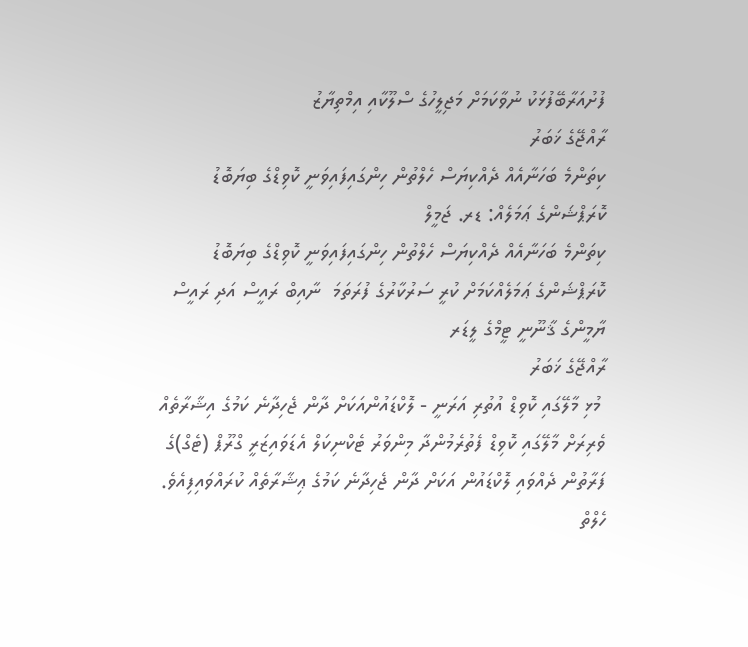ފުށުއަރާބޭފުޅަކު ނުވާކަމަށް މަޖިލީހުގެ ސްލޫކާއި އިމްތިޔާޒު
ރާއްޖޭގެ ޚަބަރު
ކިތަންމެ ބަހަނާއެއް ދެއްކިޔަސް ހެލްތުން ހިންގައިފައިވަނީ ކޮވިޑްގެ ބިޔަބޮޑު ކޮރަޕްޝަންގެ ޢަމަލެއް: ޑރ. ޖަމީލް
ކިތަންމެ ބަހަނާއެއް ދެއްކިޔަސް ހެލްތުން ހިންގައިފައިވަނީ ކޮވިޑްގެ ބިޔަބޮޑު ކޮރަޕްޝަންގެ ޢަމަލެއްކަމަށް ކުރީ ސަރުކާރުގެ ފުރަތަމަ  ނާއިބް ރައީސް އަދި ރައީސް ޔާމީންގެ ޤާނޫނީ ޓީމްގެ ލީޑަރ
ރާއްޖޭގެ ޚަބަރު
 މުޅި މާލޭގައި ކޮވިޑް އުތުރި އަރަނީ - ލޮކްޑައުންއަކަށް ދާން ޖެހިދާނެ ކަމުގެ އިޝާރާތެއް
ވެރިރަށް މާލޭގައި ކޮވިޑް ފެތުރެމުންދާ މިންވަރު ޓެކްނިކަލް އެޑަވައިޒަރީ ގްރޫޕް (ޓެގް)ގެ ފަރާތުން ދެއްވައި ލޮކްޑައުން އަކަށް ދާން ޖެހިދާނެ ކަމުގެ ޢިޝާރާތެއް ކުރައްވައިފިއެވެ. ހެލްތް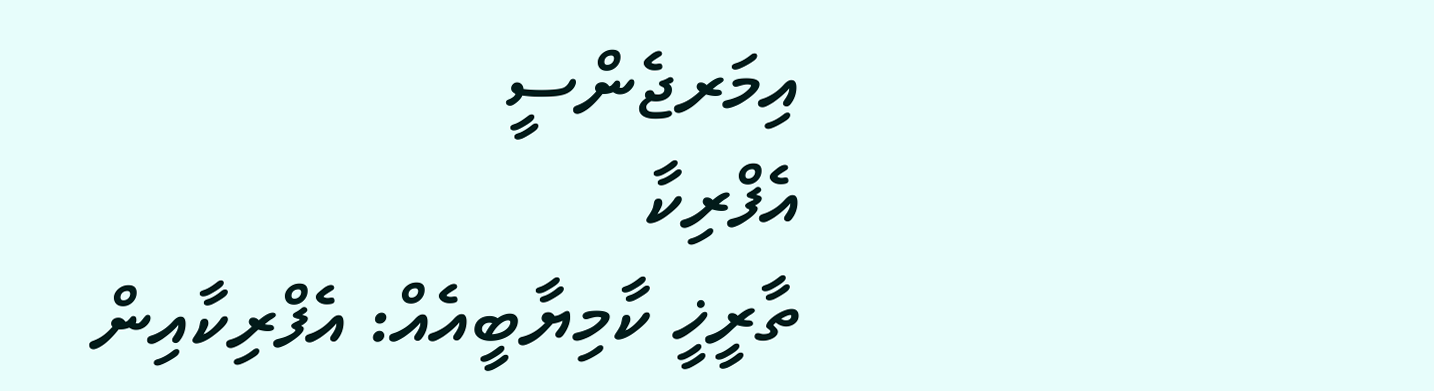އިމަރޖެންސީ
އެފްރިކާ
ތާރީޚީ ކާމިޔާބީއެއް: އެފްރިކާއިން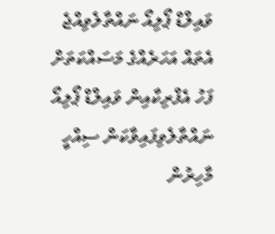ވައިލްޑް ޕޯލިއޯ ނައްތާލެވިއްޖެ
އެތައް އަހަރެއްގެ މަސައްކަތަށް ފަހު އެފްރިކާއިން ވައިލްޑް ޕޯލިއޯ ނައްތާލެވިފައިވާކަން ސިއްހީ މާހިރުން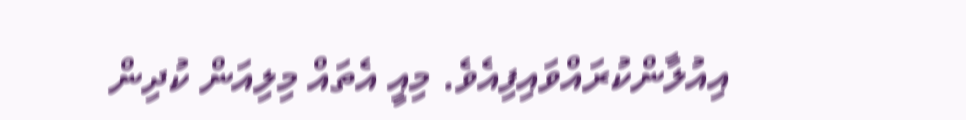އިއުލާންކުރައްވައިފިއެވެ. މިއީ އެތައް މިލިއަން ކުދިން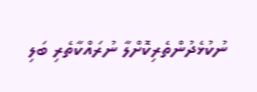ނުކުޅެދުންތެރިކޮށްލާ ނުރައްކާތެރި ބަލި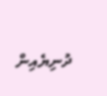ދުނިޔެއިން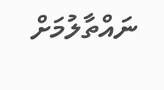ނައްތާލުމަށް